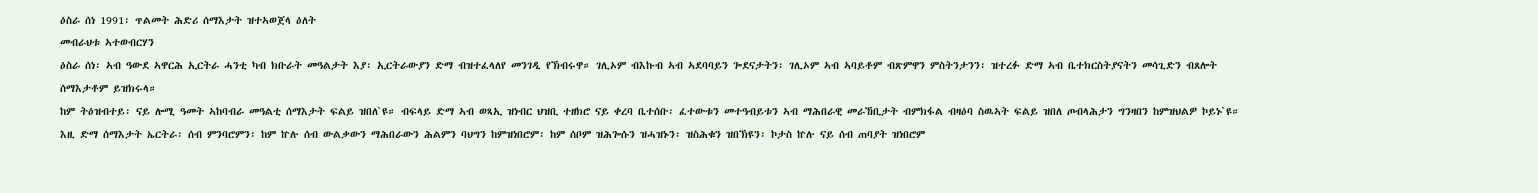ዕስራ ሰነ 1991፡ ጥልመት ሕድሪ ሰማእታት ዝተኣወጀላ ዕለት
መብራህቱ ኣተወብርሃን
ዕስራ ሰነ፡ ኣብ ዓውደ ኣዋርሕ ኢርትራ ሓንቲ ካብ ክቡራት መዓልታት እያ፡ ኢርትራውያን ድማ ብዝተፈላለየ መንገዲ የኽብሩዋ። ገሊኦም ብእኩብ ኣብ ኣደባባይን ጐደናታትን፡ ገሊኦም ኣብ ኣባይቶም ብጽምዋን ምስትንታንን፡ ዝተረፉ ድማ ኣብ ቤተክርስትያናትን መሳጊድን ብጸሎት ሰማእታቶም ይዝክሩላ።
ከም ትዕዝብተይ፡ ናይ ሎሚ ዓመት ኣከባብራ መዓልቲ ሰማእታት ፍልይ ዝበለ`ዩ። ብፍላይ ድማ ኣብ ወጻኢ ዝነብር ህዝቢ ተዘክሮ ናይ ቀረባ ቤተሰቡ፡ ፈተውቱን መተዓብይቱን ኣብ ማሕበራዊ መራኸቢታት ብምክፋል ብዛዕባ ስዉኣት ፍልይ ዝበለ ጦብላሕታን ግንዛበን ከምዝህልዎ ኮይኑ`ዩ። እዚ ድማ ሰማእታት ኤርትራ፡ ሰብ ምንባሮምን፡ ከም ኵሉ ሰብ ውልቃውን ማሕበራውን ሕልምን ባህግን ከምዝነበሮም፡ ከም ሰቦም ዝሕጐሱን ዝሓዝኑን፡ ዝስሕቁን ዝበኽዩን፡ ኮታስ ኵሉ ናይ ሰብ ጠባያት ዝነበሮም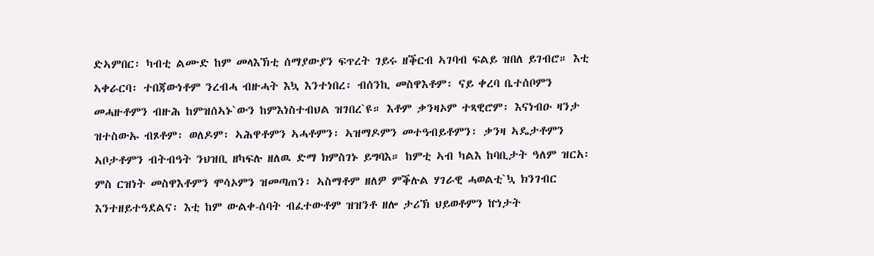ድኣምበር፡ ካብቲ ልሙድ ከም መላእኽቲ ሰማያውያን ፍጥረት ገይሩ ዘቕርብ ኣገባብ ፍልይ ዝበለ ይገብሮ። እቲ ኣቀራርባ፡ ተበጃውነቶም ንረብሓ ብዙሓት እኳ እንተነበረ፡ ብሰንኪ መስዋእቶም፡ ናይ ቀረባ ቤተሰቦምን መሓዙቶምን ብዙሕ ከምዝሰኣኑ`ውን ከምእነስተብህል ዝገበረ`ዩ። እቶም ቃንዛኦም ተጻዊሮም፡ እናነብዑ ዛንታ ዝተስውኡ ብጾቶም፡ ወለዶም፡ ኣሕዋቶምን ኣሓቶምን፡ ኣዝማዶምን መተዓብይቶምን፡ ቃንዛ ኣዴታቶምን ኣቦታቶምን ብትብዓት ንህዝቢ ዘካፍሉ ዘለዉ ድማ ክምስገኑ ይግባእ። ከምቲ ኣብ ካልእ ከባቢታት ዓለም ዝርአ፡ ምስ ርዝነት መስዋእቶምን ሞሳኦምን ዝመጣጠን፡ ኣስማቶም ዘለዎ ምቕሉል ሃገራዊ ሓወልቲ`ኳ ክንገብር እንተዘይተዓደልና፡ እቲ ከም ውልቀ-ሰባት ብፈተውቶም ዝዝንቶ ዘሎ ታሪኽ ህይወቶምን ኵነታት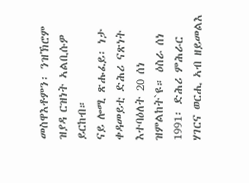መስዋእቶምን፡ ንዝኽሮም ዝያዳ ርዝነት ኣልቢሱዎ ይርከብ።
ናይ ሎሚ ጽሑፈይ፡ ነታ ቀዳመይቲ ድሕሪ ናጽነት እተባዕለት 20 ሰነ ዝምልከት`ዩ። ዕስራ ሰነ 1991፡ ድሕሪ ምሕራር ሃገርና ወርሒ ኣብ ዘይመልእ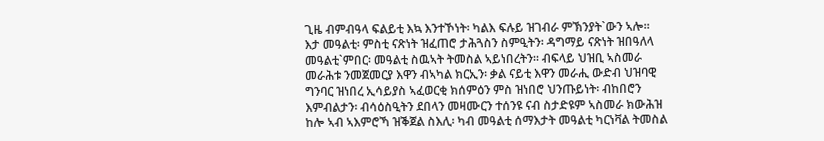ጊዜ ብምብዓላ ፍልይቲ እኳ እንተኾነት፡ ካልእ ፍሉይ ዝገብራ ምኽንያት`ውን ኣሎ። እታ መዓልቲ፡ ምስቲ ናጽነት ዝፈጠሮ ታሕጓስን ስምዒትን፡ ዳግማይ ናጽነት ዝበዓለላ መዓልቲ`ምበር፡ መዓልቲ ስዉኣት ትመስል ኣይነበረትን። ብፍላይ ህዝቢ ኣስመራ መራሕቱ ንመጀመርያ እዋን ብኣካል ክርኢን፡ ቃል ናይቲ እዋን መራሒ ውድብ ህዝባዊ ግንባር ዝነበረ ኢሳይያስ ኣፈወርቂ ክሰምዕን ምስ ዝነበሮ ህንጡይነት፡ ብከበሮን እምብልታን፡ ብሳዕስዒትን ደበላን መዛሙርን ተሰንዩ ናብ ስታድዩም ኣስመራ ክውሕዝ ከሎ ኣብ ኣእምሮኻ ዝቕጀል ስእሊ፡ ካብ መዓልቲ ሰማእታት መዓልቲ ካርነቫል ትመስል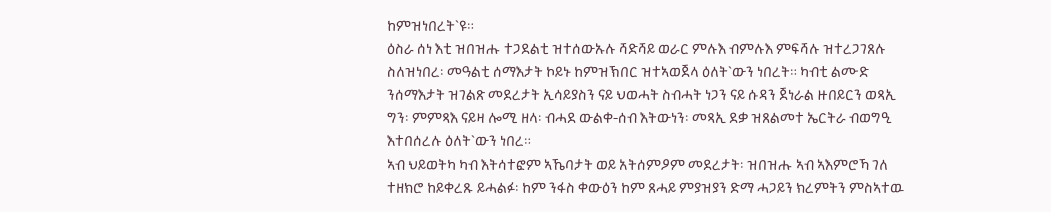ከምዝነበረት`ዩ።
ዕስራ ሰነ እቲ ዝበዝሑ ተጋደልቲ ዝተሰውኡሉ ሻድሻይ ወራር ምሉእ ብምሉእ ምፍሻሉ ዝተረጋገጸሉ ስለዝነበረ፡ መዓልቲ ሰማእታት ኮይኑ ከምዝኽበር ዝተኣወጀላ ዕለት`ውን ነበረት። ካብቲ ልሙድ ንሰማእታት ዝገልጽ መደረታት ኢሳይያስን ናይ ህወሓት ስብሓት ነጋን ናይ ሱዳን ጀነራል ዙበይርን ወጻኢ ግን፡ ምምጻእ ናይዛ ሎሚ ዘላ፡ ብሓደ ውልቀ-ሰብ እትውነን፡ መጻኢ ደቃ ዝጸልመተ ኤርትራ ብወግዒ እተበሰረሉ ዕለት`ውን ነበረ።
ኣብ ህይወትካ ካብ እትሳተፎም ኣኼባታት ወይ አትሰምዖም መደረታት፡ ዝበዝሑ ኣብ ኣእምሮኻ ገለ ተዘክሮ ከይቀረጹ ይሓልፉ፡ ከም ንፋስ ቀውዕን ከም ጸሓይ ምያዝያን ድማ ሓጋይን ክረምትን ምስኣተዉ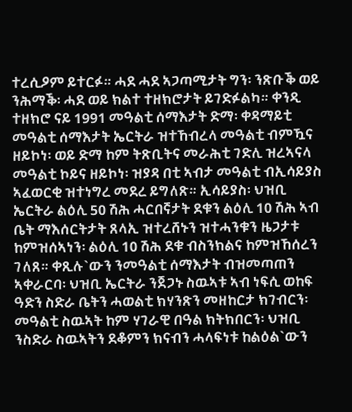ተረሲዖም ይተርፉ። ሓደ ሓደ ኣጋጣሚታት ግን፡ ንጽቡቕ ወይ ንሕማቕ፡ ሓደ ወይ ክልተ ተዘክሮታት ይገድፉልካ። ቀንዲ ተዘክሮ ናይ 1991 መዓልቲ ሰማእታት ድማ፡ ቀዳማይቲ መዓልቲ ሰማእታት ኤርትራ ዝተኸብረላ መዓልቲ ብምዃና ዘይኮነ፡ ወይ ድማ ከም ትጽቢትና መራሕቲ ገድሊ ዝረኣናላ መዓልቲ ኮይና ዘይኮነ፡ ዝያዳ በቲ ኣብታ መዓልቲ ብኢሳይያስ ኣፈወርቂ ዝተነግረ መደረ ይግለጽ። ኢሳይያስ፡ ህዝቢ ኤርትራ ልዕሊ 50 ሽሕ ሓርበኛታት ደቁን ልዕሊ 10 ሽሕ ኣብ ቤት ማእሰርትታት ጸላኢ ዝተረሸኑን ዝተሓንቁን ዜጋታቱ ከምዝሰኣነን፡ ልዕሊ 10 ሽሕ ደቁ ብስንክልና ከምዝኸሰረን ገለጸ። ቀጺሉ`ውን ንመዓልቲ ሰማእታት ብዝመጣጠን ኣቀራርባ፡ ህዝቢ ኤርትራ ንጀጋኑ ስዉኣቱ ኣብ ነፍሲ ወከፍ ዓድን ስድራ ቤትን ሓወልቲ ክሃንጽን መዘከርታ ክገብርን፡ መዓልቲ ስዉኣት ከም ሃገራዊ በዓል ክትክበርን፡ ህዝቢ ንስድራ ስዉኣትን ደቆምን ክናብን ሓላፍነቱ ከልዕል`ውን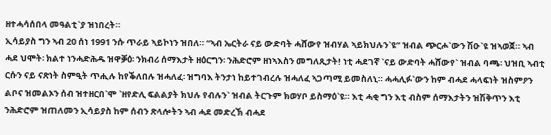ዘተሓሳሰበላ መዓልቲ`ያ ዝነበረት።
ኢሳይያስ ግን ኣብ 20 ሰነ 1991 ንሱ ጥራይ ኣይኮነን ዝበለ። “ኣብ ኤርትራ ናይ ውድባት ሓሸውየ ዝብሃል ኣይክህሉን`ዩ” ዝብል ጭርሖ`ውን ሽዑ`ዩ ዝኣወጀ። ኣብ ሓደ ህሞት፡ ክልተ ነንሓድሕዱ ዝዋቓዕ፡ ንክብሪ ሰማእታት ዘዕርግን፡ ንሕድሮም ዘነኣእስን መግለጺታት! ነቲ ሓደገኛ `ናይ ውድባት ሓሸውየ` ዝብል ባጫ፡ ህዝቢ ኣብቲ ርሱን ናይ ናጽነት ስምዒት ጥሒሉ ከየቕለበሉ ዝሓለፈ፡ ዝግባእ ትንታነ ከይተገብረሉ ዝሓለፈ ኣጋጣሚ ይመስለኒ። ሓሓሊፉ`ውን ከም ብሓደ ሓላፍነት ዝስምዖን ልቦና ዝመልኦን ሰብ ዝተዘርበ`ሞ `ዘየድሊ ፍልልያት ክህሉ የብሉን` ዝብል ትርጉም ክወሃቦ ይስማዕ`ዩ። እቲ ሓቂ ግን እቲ ብስም ሰማእታትን ዝሽቅጥን እቲ ንሕድሮም ዝጠለመን ኢሳይያስ ከም ሰብን ጽላሎትን ኣብ ሓደ መድረኽ ብሓደ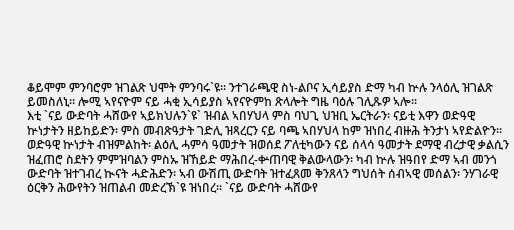ቆይሞም ምንባሮም ዝገልጽ ህሞት ምንባሩ`ዩ። ንተገራጫዊ ስነ-ልቦና ኢሳይያስ ድማ ካብ ኵሉ ንላዕሊ ዝገልጽ ይመስለኒ። ሎሚ ኣየናዮም ናይ ሓቂ ኢሳይያስ ኣየናዮምከ ጽላሎት ግዜ ባዕሉ ገሊጹዎ ኣሎ።
እቲ `ናይ ውድባት ሓሸውየ ኣይክህሉን`ዩ` ዝብል ኣበሃህላ ምስ ባህጊ ህዝቢ ኤርትራን፡ ናይቲ እዋን ወድዓዊ ኵነታትን ዘይከይድን፡ ምስ መብጽዓታት ገድሊ ዝጻረርን ናይ ባጫ ኣበሃህላ ከም ዝነበረ ብዙሕ ትንታነ ኣየድልዮን። ወድዓዊ ኵነታት ብዝምልከት፡ ልዕሊ ሓምሳ ዓመታት ዝወሰደ ፖለቲካውን ናይ ሰላሳ ዓመታት ደማዊ ብረታዊ ቃልሲን ዝፈጠሮ ስደትን ምምዝባልን ምስኡ ዝኸይድ ማሕበረ-ቍጠባዊ ቅልውላውን፡ ካብ ኵሉ ዝዓበየ ድማ ኣብ መንጎ ውድባት ዝተገብረ ኲናት ሓድሕድን፡ ኣብ ውሽጢ ውድባት ዝተፈጸመ ቅንጸላን ግህሰት ሰብኣዊ መሰልን፡ ንሃገራዊ ዕርቅን ሕውየትን ዝጠልብ መድረኽ`ዩ ዝነበረ። `ናይ ውድባት ሓሸውየ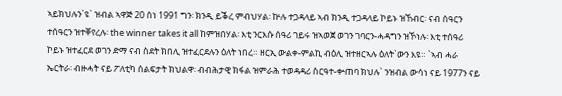ኣይክህሉን`ዩ` ዝብል ኣዋጅ 20 ሰነ 1991 ግን፡ ክንዲ ይቕረ ምብህሃል፡ ኵሉ ተጋዳላይ ኣብ ክንዲ ተጋዳላይ ኮይኑ ዝኸብር፡ ናብ ሰዓርን ተሰዓርን ዝተቐየረሉ፡ the winner takes it all ከምዝበሃል፡ እቲ ንርእሱ ሰዓሪ ገይሩ ዝኣወጀ ወገን ገባርን-ሓዳግን ዝኾነሉ፡ እቲ ተሰዓሪ ኮይኑ ዝተፈርደ ወገን ድማ ናብ ስደት ክበሊ ዝተፈርደሉን ዕለት ነበረ። ዘርኢ ውልቀ-ምልኪ ብዕሊ ዝተዘርኣሉ ዕለት`ውን እዩ። `ኣብ ሓራ ኤርትራ፡ ብዙሓት ናይ ፖለቲካ ሰልፍታት ክህልዋ፡ ብብሕታዊ ክፋል ዝምራሕ ተወዳዳሪ ስርዓተ-ቍጠባ ክህሉ` ንዝብል ውሳነ ናይ 1977ን ናይ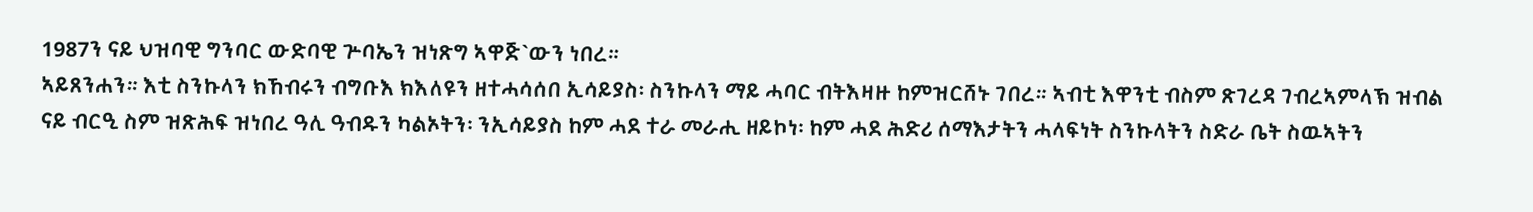1987ን ናይ ህዝባዊ ግንባር ውድባዊ ጕባኤን ዝነጽግ ኣዋጅ`ውን ነበረ።
ኣይጸንሐን። እቲ ስንኩላን ክኸብሩን ብግቡእ ክእለዩን ዘተሓሳሰበ ኢሳይያስ፡ ስንኩላን ማይ ሓባር ብትእዛዙ ከምዝርሸኑ ገበረ። ኣብቲ እዋንቲ ብስም ጽገረዳ ገብረኣምላኽ ዝብል ናይ ብርዒ ስም ዝጽሕፍ ዝነበረ ዓሊ ዓብዱን ካልኦትን፡ ንኢሳይያስ ከም ሓደ ተራ መራሒ ዘይኮነ፡ ከም ሓደ ሕድሪ ሰማእታትን ሓላፍነት ስንኩላትን ስድራ ቤት ስዉኣትን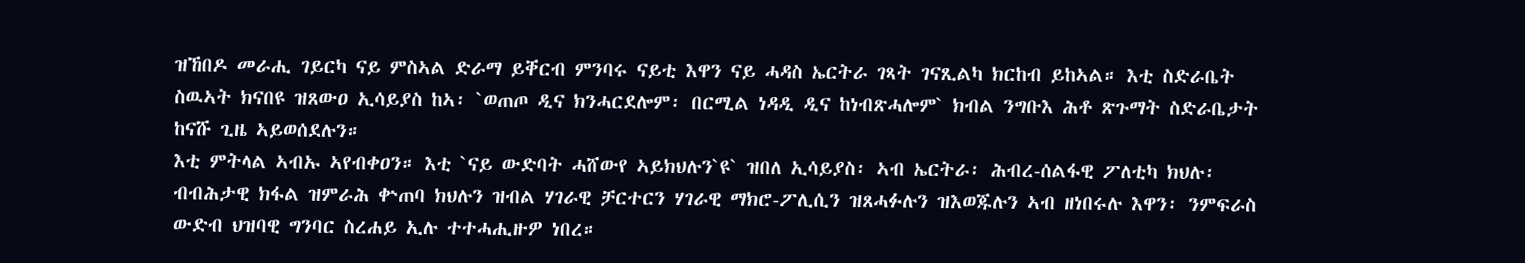ዝኸበዶ መራሒ ገይርካ ናይ ምስኣል ድራማ ይቐርብ ምንባሩ ናይቲ እዋን ናይ ሓዳስ ኤርትራ ገጻት ገናጺልካ ክርከብ ይከኣል። እቲ ስድራቤት ስዉኣት ክናበዩ ዝጸውዐ ኢሳይያስ ከኣ፡ `ወጠጦ ዲና ክንሓርደሎም፡ በርሚል ነዳዲ ዲና ከነብጽሓሎም` ክብል ንግቡእ ሕቶ ጽጉማት ስድራቤታት ከናሹ ጊዜ ኣይወሰደሉን።
እቲ ምትላል ኣብኡ ኣየብቀዐን። እቲ `ናይ ውድባት ሓሸውየ ኣይክህሉን`ዩ` ዝበለ ኢሳይያስ፡ ኣብ ኤርትራ፡ ሕብረ-ሰልፋዊ ፖለቲካ ክህሉ፡ ብብሕታዊ ክፋል ዝምራሕ ቍጠባ ክህሉን ዝብል ሃገራዊ ቻርተርን ሃገራዊ ማክሮ-ፖሊሲን ዝጸሓፉሉን ዝእወጁሉን ኣብ ዘነበሩሉ እዋን፡ ንምፍራስ ውድብ ህዝባዊ ግንባር ስረሐይ ኢሉ ተተሓሒዙዎ ነበረ።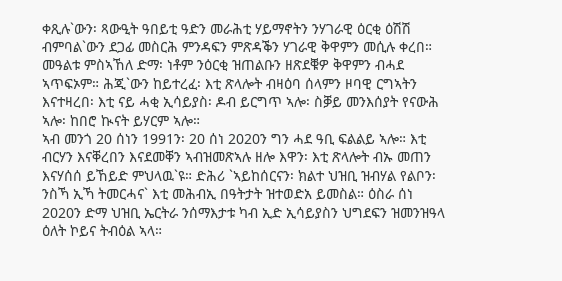ቀጺሉ`ውን፡ ጻውዒት ዓበይቲ ዓድን መራሕቲ ሃይማኖትን ንሃገራዊ ዕርቂ ዕሽሽ ብምባል`ውን ደጋፊ መስርሕ ምንዳፍን ምጽዳቕን ሃገራዊ ቅዋምን መሲሉ ቀረበ። መዓልቱ ምስኣኸለ ድማ፡ ነቶም ንዕርቂ ዝጠልቡን ዘጽደቑዎ ቅዋምን ብሓደ ኣጥፍኦም። ሕጂ`ውን ከይተረፈ፡ እቲ ጽላሎት ብዛዕባ ሰላምን ዞባዊ ርግኣትን እናተዛረበ፡ እቲ ናይ ሓቂ ኢሳይያስ፡ ዶብ ይርግጥ ኣሎ፡ ስቓይ መንእሰያት የናውሕ ኣሎ፡ ከበሮ ኲናት ይሃርም ኣሎ።
ኣብ መንጎ 20 ሰነን 1991ን፡ 20 ሰነ 2020ን ግን ሓደ ዓቢ ፍልልይ ኣሎ። እቲ ብርሃን እናቐረበን እናደመቐን ኣብዝመጽኣሉ ዘሎ እዋን፡ እቲ ጽላሎት ብኡ መጠን እናሃሰሰ ይኸይድ ምህላዉ`ዩ። ድሕሪ `ኣይከሰርናን፡ ክልተ ህዝቢ ዝብሃል የልቦን፡ ንስኻ ኢኻ ትመርሓና` እቲ መሕብኢ በዓትታት ዝተወድአ ይመስል። ዕስራ ሰነ 2020ን ድማ ህዝቢ ኤርትራ ንሰማእታቱ ካብ ኢድ ኢሳይያስን ህግደፍን ዝመንዝዓላ ዕለት ኮይና ትብዕል ኣላ።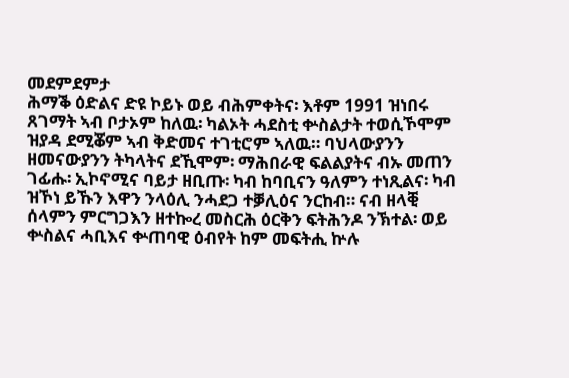መደምደምታ
ሕማቕ ዕድልና ድዩ ኮይኑ ወይ ብሕምቀትና፡ እቶም 1991 ዝነበሩ ጸገማት ኣብ ቦታኦም ከለዉ፡ ካልኦት ሓደስቲ ቍስልታት ተወሲኾሞም ዝያዳ ደሚቖም ኣብ ቅድመና ተገቲሮም ኣለዉ። ባህላውያንን ዘመናውያንን ትካላትና ደኺሞም፡ ማሕበራዊ ፍልልያትና ብኡ መጠን ገፊሑ፡ ኢኮኖሚና ባይታ ዘቢጡ፡ ካብ ከባቢናን ዓለምን ተነጺልና፡ ካብ ዝኾነ ይኹን እዋን ንላዕሊ ንሓደጋ ተቓሊዕና ንርከብ። ናብ ዘላቒ ሰላምን ምርግጋእን ዘተኰረ መስርሕ ዕርቅን ፍትሕንዶ ንኽተል፡ ወይ ቍስልና ሓቢእና ቍጠባዊ ዕብየት ከም መፍትሒ ኵሉ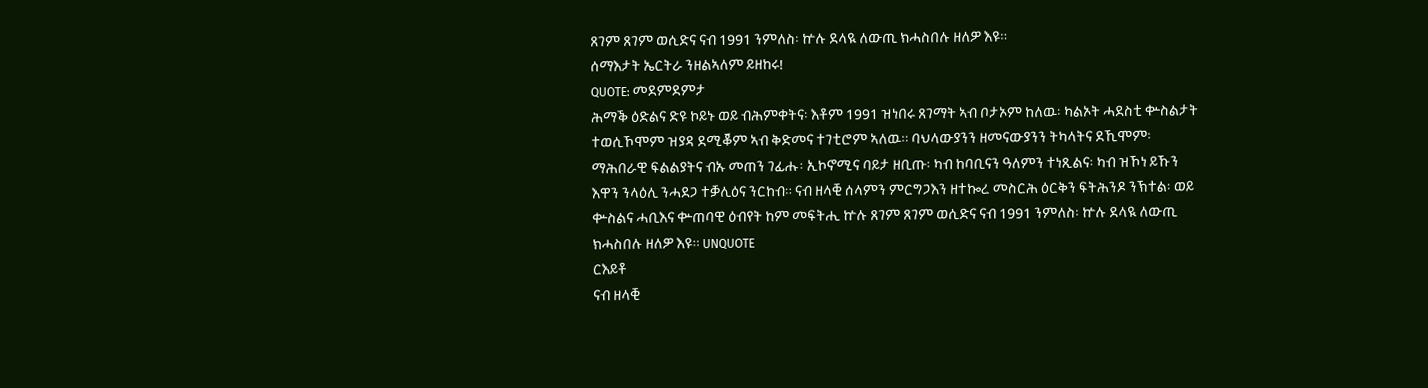ጸገም ጸገም ወሲድና ናብ 1991 ንምለስ፡ ኵሉ ደላዪ ለውጢ ክሓስበሉ ዘለዎ እዩ።
ሰማእታት ኤርትራ ንዘልኣለም ይዘከሩ!
QUOTE: መደምደምታ
ሕማቕ ዕድልና ድዩ ኮይኑ ወይ ብሕምቀትና፡ እቶም 1991 ዝነበሩ ጸገማት ኣብ ቦታኦም ከለዉ፡ ካልኦት ሓደስቲ ቍስልታት ተወሲኾሞም ዝያዳ ደሚቖም ኣብ ቅድመና ተገቲሮም ኣለዉ። ባህላውያንን ዘመናውያንን ትካላትና ደኺሞም፡ ማሕበራዊ ፍልልያትና ብኡ መጠን ገፊሑ፡ ኢኮኖሚና ባይታ ዘቢጡ፡ ካብ ከባቢናን ዓለምን ተነጺልና፡ ካብ ዝኾነ ይኹን እዋን ንላዕሊ ንሓደጋ ተቓሊዕና ንርከብ። ናብ ዘላቒ ሰላምን ምርግጋእን ዘተኰረ መስርሕ ዕርቅን ፍትሕንዶ ንኽተል፡ ወይ ቍስልና ሓቢእና ቍጠባዊ ዕብየት ከም መፍትሒ ኵሉ ጸገም ጸገም ወሲድና ናብ 1991 ንምለስ፡ ኵሉ ደላዪ ለውጢ ክሓስበሉ ዘለዎ እዩ። UNQUOTE
ርእይቶ
ናብ ዘላቒ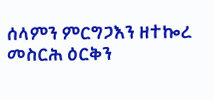ሰላምን ምርግጋእን ዘተኰረ መስርሕ ዕርቅን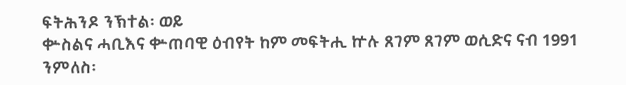ፍትሕንዶ ንኽተል፡ ወይ
ቍስልና ሓቢእና ቍጠባዊ ዕብየት ከም መፍትሒ ኵሉ ጸገም ጸገም ወሲድና ናብ 1991 ንምለስ፡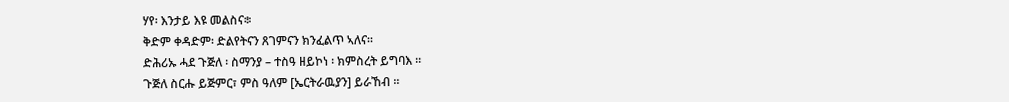ሃየ፡ እንታይ እዩ መልስና፨
ቅድም ቀዳድም፡ ድልየትናን ጸገምናን ክንፈልጥ ኣለና።
ድሕሪኡ ሓደ ጉጅለ ፡ ስማንያ – ተስዓ ዘይኮነ ፡ ክምስረት ይግባእ ።
ጉጅለ ስርሑ ይጅምር፣ ምስ ዓለም [ኤርትራዉያን] ይራኸብ ።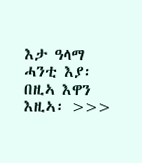እታ ዓላማ ሓንቲ እያ፡ በዚኣ እዋን እዚኣ፡ >>>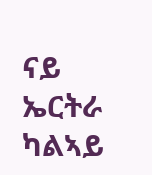ናይ ኤርትራ ካልኣይ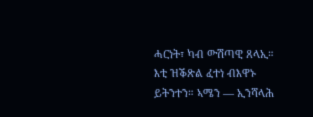ሓርነት፣ ካብ ውሽጣዊ ጸላኢ።
እቲ ዝቕጽል ፈተነ ብእዋኑ ይትንተን። ኣሜን — ኢንሻላሕ